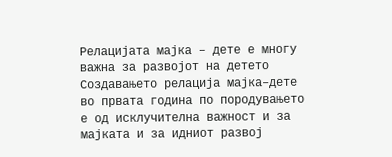Релацијата мајка – дете е многу важна за развојот на детето
Создавањето релација мајка–дете во првата година по породувањето е од исклучителна важност и за мајката и за идниот развој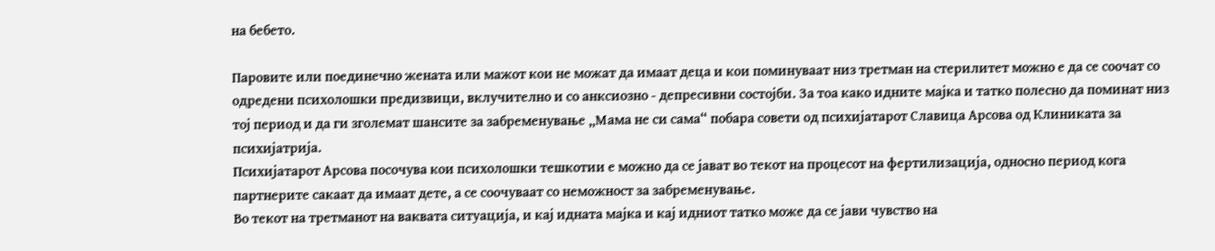на бебето.

Паровите или поединечно жената или мажот кои не можат да имаат деца и кои поминуваат низ третман на стерилитет можно е да се соочат со одредени психолошки предизвици, вклучително и со анксиозно - депресивни состојби. За тоа како идните мајка и татко полесно да поминат низ тој период и да ги зголемат шансите за забременување „Мама не си сама“ побара совети од психијатарот Славица Арсова од Клиниката за психијатрија.
Психијатарот Арсова посочува кои психолошки тешкотии е можно да се јават во текот на процесот на фертилизација, односно период кога партнерите сакаат да имаат дете, а се соочуваат со неможност за забременување.
Во текот на третманот на ваквата ситуација, и кај идната мајка и кај идниот татко може да се јави чувство на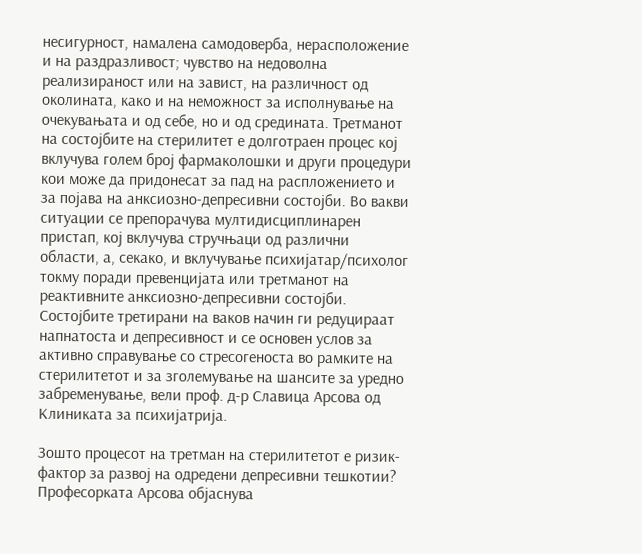несигурност, намалена самодоверба, нерасположение и на раздразливост; чувство на недоволна реализираност или на завист, на различност од околината, како и на неможност за исполнување на очекувањата и од себе, но и од средината. Третманот на состојбите на стерилитет е долготраен процес кој вклучува голем број фармаколошки и други процедури кои може да придонесат за пад на распложението и за појава на анксиозно-депресивни состојби. Во вакви ситуации се препорачува мултидисциплинарен пристап, кој вклучува стручњаци од различни области, а, секако, и вклучување психијатар/психолог токму поради превенцијата или третманот на реактивните анксиозно-депресивни состојби. Состојбите третирани на ваков начин ги редуцираат напнатоста и депресивност и се основен услов за активно справување со стресогеноста во рамките на стерилитетот и за зголемување на шансите за уредно забременување, вели проф. д-р Славица Арсова од Клиниката за психијатрија.

Зошто процесот на третман на стерилитетот е ризик-фактор за развој на одредени депресивни тешкотии?
Професорката Арсова објаснува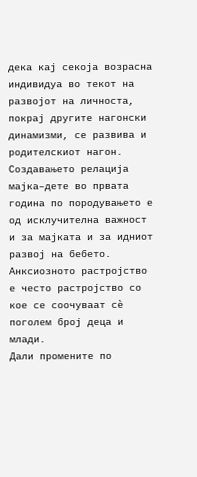дека кај секоја возрасна индивидуа во текот на развојот на личноста, покрај другите нагонски динамизми, се развива и родителскиот нагон.
Создавањето релација мајка–дете во првата година по породувањето е од исклучителна важност и за мајката и за идниот развој на бебето.
Анксиозното растројство е често растројство со кое се соочуваат сѐ поголем број деца и млади.
Дали промените по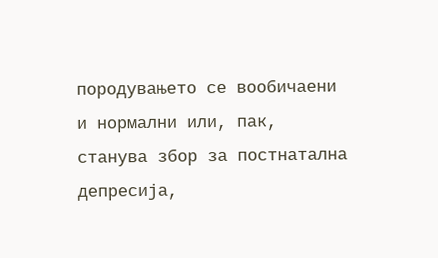породувањето се вообичаени и нормални или, пак, станува збор за постнатална депресија,